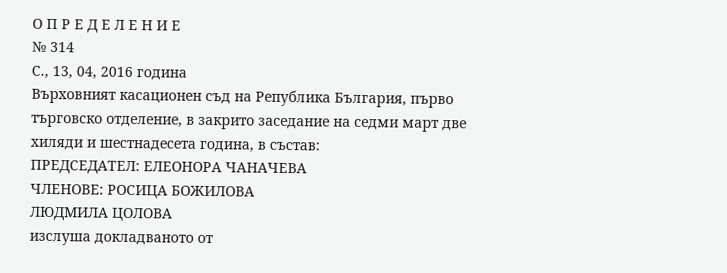О П Р Е Д Е Л Е Н И Е
№ 314
С., 13, 04, 2016 година
Върховният касационен съд на Република България, първо търговско отделение, в закрито заседание на седми март две хиляди и шестнадесета година, в състав:
ПРЕДСЕДАТЕЛ: ЕЛЕОНОРА ЧАНАЧЕВА
ЧЛЕНОВЕ: РОСИЦА БОЖИЛОВА
ЛЮДМИЛА ЦОЛОВА
изслуша докладваното от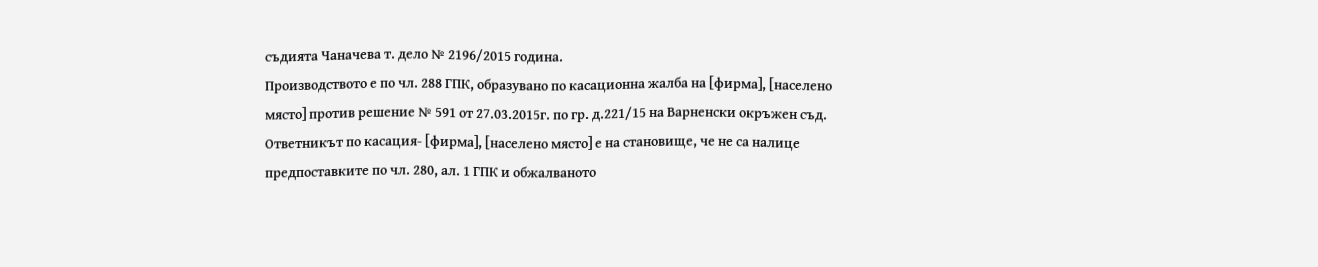съдията Чаначева т. дело № 2196/2015 година.
Производството е по чл. 288 ГПК, образувано по касационна жалба на [фирма], [населено място] против решение № 591 от 27.03.2015г. по гр. д.221/15 на Варненски окръжен съд.
Ответникът по касация- [фирма], [населено място] е на становище, че не са налице предпоставките по чл. 280, ал. 1 ГПК и обжалваното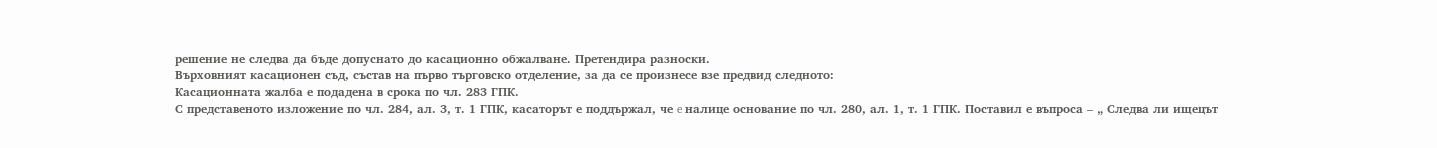решение не следва да бъде допуснато до касационно обжалване. Претендира разноски.
Върховният касационен съд, състав на първо търговско отделение, за да се произнесе взе предвид следното:
Касационната жалба е подадена в срока по чл. 283 ГПК.
С представеното изложение по чл. 284, ал. 3, т. 1 ГПК, касаторът е поддържал, че e налице основание по чл. 280, ал. 1, т. 1 ГПК. Поставил е въпроса – „ Следва ли ищецът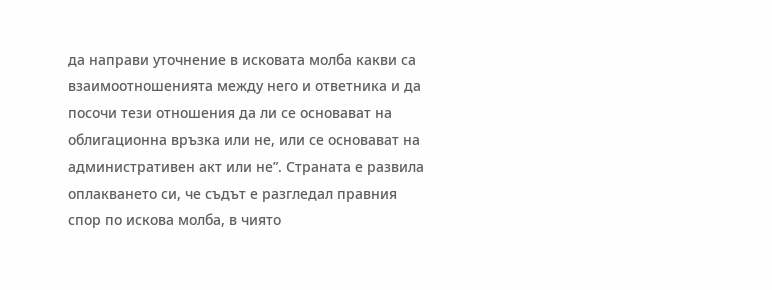да направи уточнение в исковата молба какви са взаимоотношенията между него и ответника и да посочи тези отношения да ли се основават на облигационна връзка или не, или се основават на административен акт или не”. Страната е развила оплакването си, че съдът е разгледал правния спор по искова молба, в чиято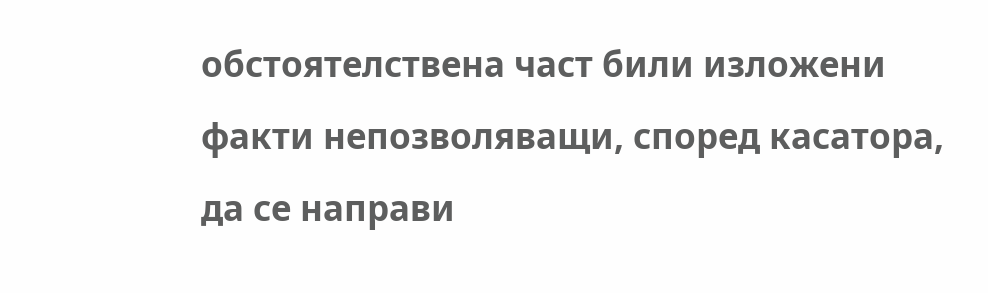обстоятелствена част били изложени факти непозволяващи, според касатора, да се направи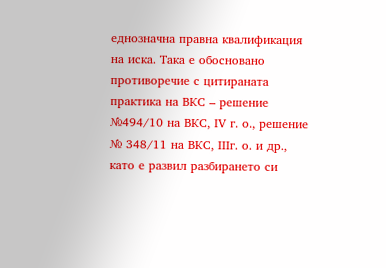еднозначна правна квалификация на иска. Така е обосновано противоречие с цитираната практика на ВКС – решение №494/10 на ВКС, ІV г. о., решение № 348/11 на ВКС, ІІІг. о. и др., като е развил разбирането си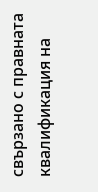свързано с правната квалификация на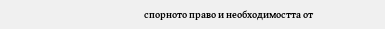спорното право и необходимостта от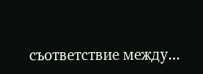съответствие между...